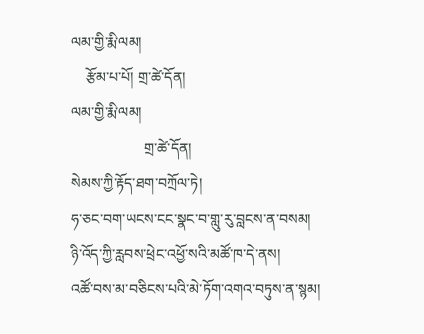ལམ་གྱི་རྨི་ལམ།
    རྩོམ་པ་པོ། གྲ་ཚེ་དོན།
ལམ་གྱི་རྨི་ལམ།
                    གྲ་ཚེ་དོན།
སེམས་ཀྱི་རྟོད་ཐག་བཀྲོལ་ཏེ།
ཧ་ཅང་བག་ཡངས་ངང་སྣང་བ་གླུ་རུ་བླངས་ན་བསམ།
ཉི་འོད་ཀྱི་རླབས་ཕྲེང་འཕྱོ་སའི་མཚོ་ཁ་དེ་ནས།
འཚོ་བས་མ་བཅིངས་པའི་མེ་ཏོག་འགའ་བཏུས་ན་སྙམ།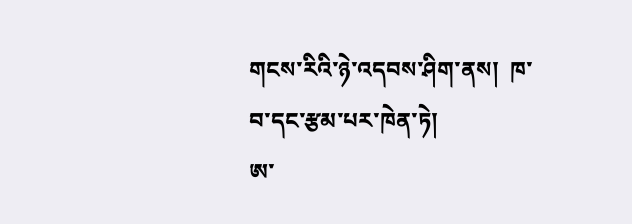གངས་རིའི་ཉེ་འདབས་ཤིག་ནས།  ཁ་བ་དང་རྩམ་པར་ཁེན་ཏེ།
ཨ་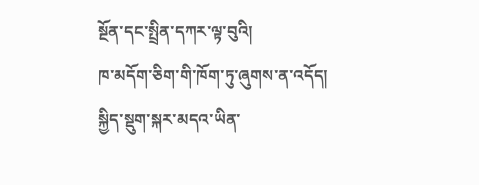སྔོན་དང་སྤྲིན་དཀར་ལྟ་བུའི།
ཁ་མདོག་ཅིག་གི་ཁོག་ཏུ་ཞུགས་ན་འདོད།
སྐྱིད་སྡུག་སྐར་མདའ་ཡིན་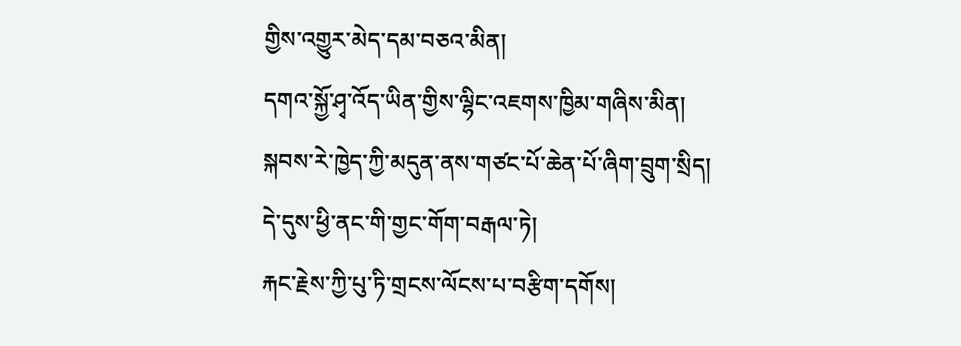གྱིས་འགྱུར་མེད་དམ་བཅའ་མིན།
དགའ་སྐྱོ་ཤྭ་འོད་ཡིན་གྱིས་ལྷིང་འཇགས་ཁྱིམ་གཞིས་མིན།
སྐབས་རེ་ཁྱེད་ཀྱི་མདུན་ནས་གཙང་པོ་ཆེན་པོ་ཞིག་བྲུག་སྲིད།
དེ་དུས་ཕྱི་ནང་གི་གྱང་གོག་བརྒལ་ཏེ།
རྐང་རྗེས་ཀྱི་པུ་ཏི་གྲངས་ལོངས་པ་བརྩིག་དགོས།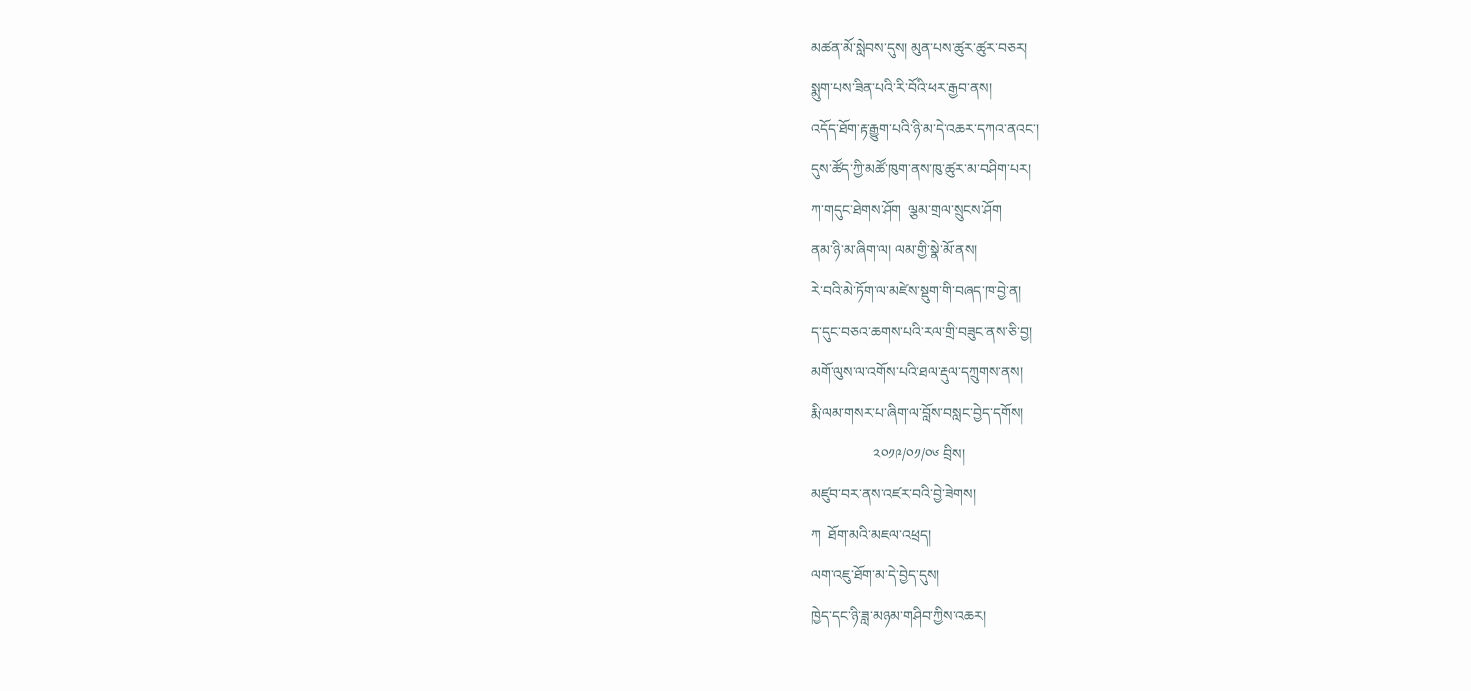མཚན་མོ་སླེབས་དུས། མུན་པས་ཚུར་ཚུར་བཅར།
སྨུག་པས་ཟིན་པའི་རི་བོའི་ཕར་རྒྱབ་ནས།
འདོད་ཐོག་རྟ་རྒྱུག་པའི་ཉི་མ་དེ་འཆར་དཀའ་ནའང་།
དུས་ཚོད་ཀྱི་མཚོ་ཁུག་ནས་ཁུ་ཚུར་མ་བཤིག་པར།
ཀ་གདུང་ཐེགས་ཤོག  ལྕམ་གྲལ་སྲུངས་ཤོག
ནམ་ཉི་མ་ཞིག་ལ། ལམ་གྱི་སྣེ་མོ་ནས།
རེ་བའི་མེ་ཏོག་ལ་མཛེས་སྡུག་གི་བཞད་ཁ་བྱེ་ན།
ད་དུང་བཅའ་ཆགས་པའི་རལ་གྲི་བཟུང་ནས་ཅི་བྱ།
མགོ་ལུས་ལ་འགོས་པའི་ཐལ་རྡུལ་དཀྲུགས་ནས།
རྨི་ལམ་གསར་པ་ཞིག་ལ་བློས་བསླང་བྱེད་དགོས།
                 ༢༠༡༩/༠༡/༠༦ བྲིས།
མཛུབ་བར་ནས་འཛར་བའི་བྱེ་ཟེགས།
ཀ  ཐོག་མའི་མཇལ་འཕྲད།
ལག་འཇུ་ཐོག་མ་དེ་བྱེད་དུས།
ཁྱེད་དང་ཉི་ཟླ་མཉམ་གཤིབ་ཀྱིས་འཆར།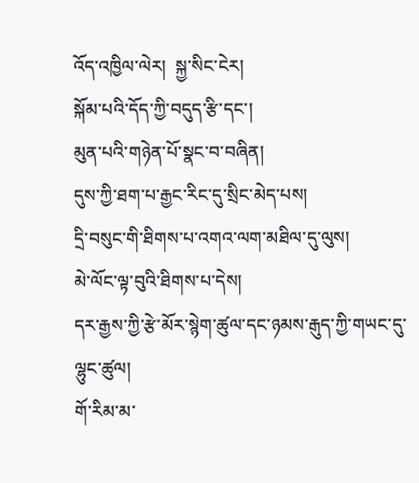འོད་འཁྱིལ་ལེར།  སྐྱ་སིང་ངེར།
སྐོམ་པའི་དོད་ཀྱི་བདུད་རྩི་དང་།
མུན་པའི་གཉེན་པོ་སྣང་བ་བཞིན།
དུས་ཀྱི་ཐག་པ་རྒྱང་རིང་དུ་སྲིང་མེད་པས།
དྲི་བསུང་གི་ཐིགས་པ་འགའ་ལག་མཐིལ་དུ་ལུས།
མེ་ལོང་ལྟ་བུའི་ཐིགས་པ་དེས།
དར་རྒྱས་ཀྱི་རྩེ་མོར་སྙེག་ཚུལ་དང་ཉམས་རྒུད་ཀྱི་གཡང་དུ་ལྷུང་ཚུལ།
གོ་རིམ་མ་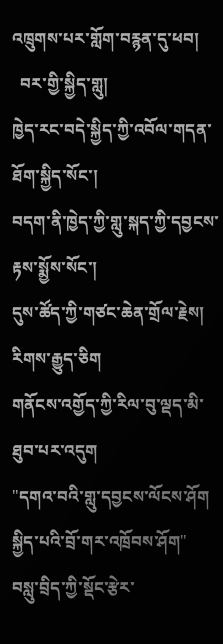འཁྲུགས་པར་གློག་བརྙན་དུ་ཕབ།
  བར་གྱི་སྐྱིད་གླུ།
ཁྱེད་རང་བདེ་སྐྱིད་ཀྱི་འབོལ་གདན་ཐོག་སྐྱིད་སོང་།
བདག་ནི་ཁྱེད་ཀྱི་གླུ་སྐད་ཀྱི་དབྱངས་རྟས་སྨྱོས་སོང་།
དུས་ཚོད་ཀྱི་གཙང་ཆེན་གྲོལ་རྗེས།  རིགས་རྒྱུད་ཅིག
གནོངས་འགྱོད་ཀྱི་རིལ་བུ་ལྡད་མི་ཐུབ་པར་འདུག
"དགའ་བའི་གླུ་དབྱངས་ལོངས་ཤོག
སྐྱིད་པའི་བྲོ་གར་འཁྲོབས་ཤོག"
བསླུ་བྲིད་ཀྱི་སྡོང་རྩེར་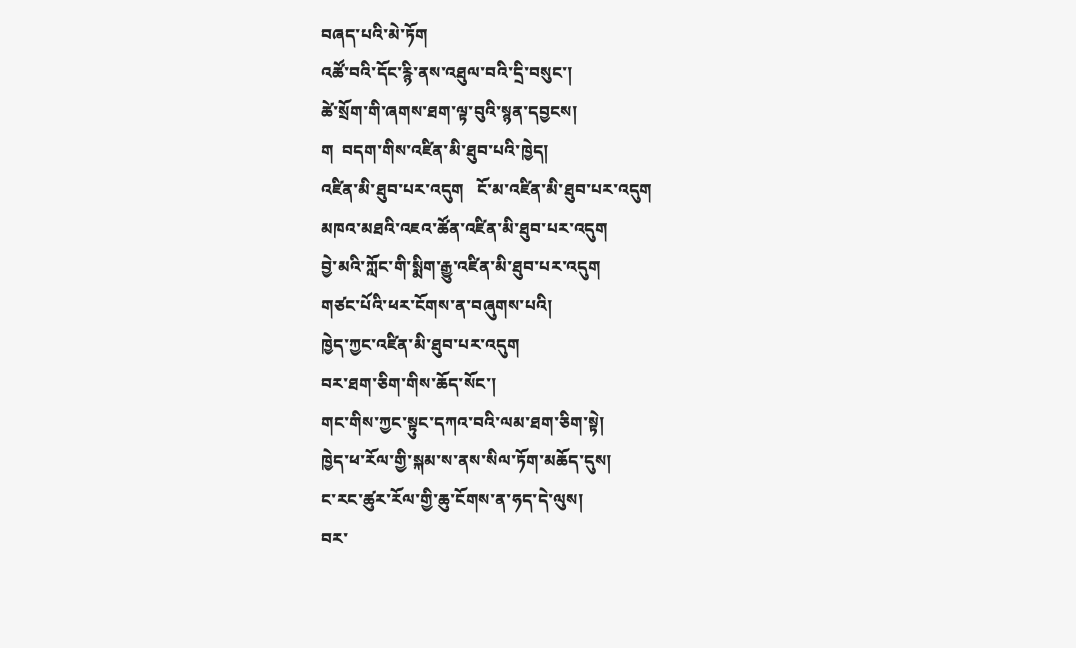བཞད་པའི་མེ་ཏོག
འཚོ་བའི་དོང་རྙི་ནས་འཐུལ་བའི་དྲི་བསུང་།
ཚེ་སྲོག་གི་ཞགས་ཐག་ལྟ་བུའི་སྙན་དབྱངས།
ག  བདག་གིས་འཛིན་མི་ཐུབ་པའི་ཁྱེད།
འཛིན་མི་ཐུབ་པར་འདུག   ངོ་མ་འཛིན་མི་ཐུབ་པར་འདུག
མཁའ་མཐའི་འཇའ་ཚོན་འཛིན་མི་ཐུབ་པར་འདུག
བྱེ་མའི་ཀློང་གི་སྨིག་རྒྱུ་འཛིན་མི་ཐུབ་པར་འདུག
གཙང་པོའི་ཕར་ངོགས་ན་བཞུགས་པའི།
ཁྱེད་ཀྱང་འཛིན་མི་ཐུབ་པར་འདུག
བར་ཐག་ཅིག་གིས་ཆོད་སོང་།
གང་གིས་ཀྱང་སྟུང་དཀའ་བའི་ལམ་ཐག་ཅིག་སྟེ།
ཁྱེད་ཕ་རོལ་གྱི་སྐམ་ས་ནས་སིལ་ཏོག་མཆོད་དུས།
ང་རང་ཚུར་རོལ་གྱི་ཆུ་ངོགས་ན་ཧད་དེ་ལུས།
བར་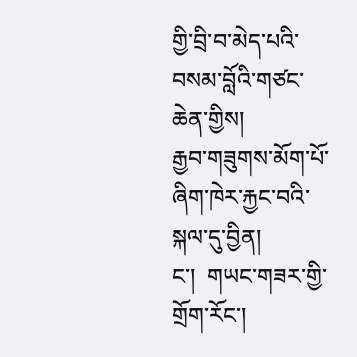གྱི་བྲི་བ་མེད་པའི་བསམ་བློའི་གཙང་ཆེན་གྱིས།
རྒྱབ་གཟུགས་མོག་པོ་ཞིག་ཁེར་རྐྱང་བའི་སྐལ་དུ་བྱིན།
ང་།  གཡང་གཟར་གྱི་གྲོག་རོང་།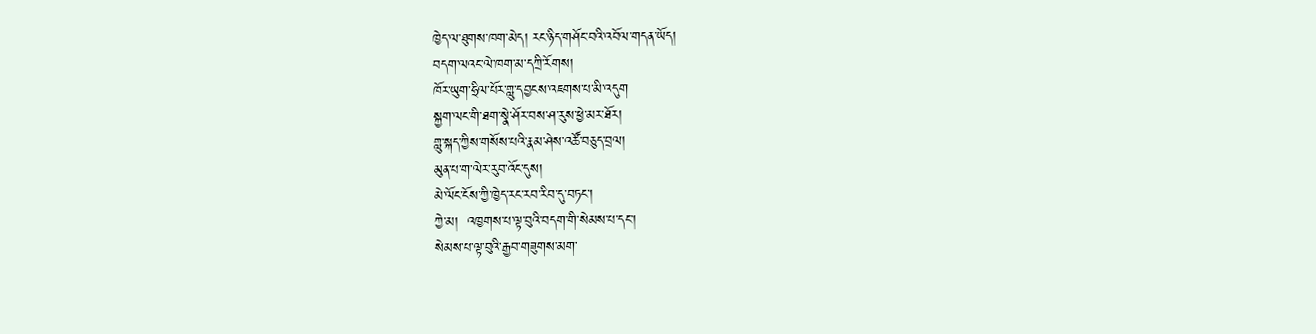ཁྱེད་ལ་ཐུགས་ཁག་མེད། རང་ཉིད་གཤོང་བའི་འབོལ་གདན་ཡོད།
བདག་ལའང་ལེ་ཁག་མ་དཀྲི་རོགས།
ཁོར་ཡུག་ཧྲིལ་པོར་གླུ་དབྱངས་འཇགས་པ་མི་འདུག
སྐྱག་ལང་གི་ཐག་སྣེ་ཤོར་བས་ཤ་རུས་ཕྱེ་མར་ཐོར།
གླུ་སྐད་ཀྱིས་གསོས་པའི་རྣམ་ཤེས་འཚོ་བཅུད་བྲལ།
མུན་པ་ག་ལེར་རུབ་འོང་དུས།
མེ་ལོང་ངོས་ཀྱི་ཁྱེད་རང་རབ་རིབ་དུ་བཏང་།
ཀྱེ་མ།  འཁྱགས་པ་ལྟ་བུའི་བདག་གི་སེམས་པ་དང་།
སེམས་པ་ལྟ་བུའི་རྒྱབ་གཟུགས་མག་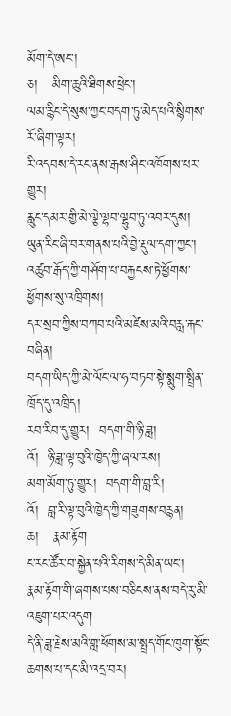མོག་དེ་ཨང་།
ཅ།   མིག་ཆུའི་ཐིགས་ཕྲེང་།
ལམ་རྙིང་དེ་སུས་ཀྱང་བདག་ཏུ་མེད་པའི་སྙིགས་རོ་ཞིག་ལྟར།
རི་འདབས་དེ་རང་ནས་རྒས་ཤིང་འཁོགས་པར་གྱུར།
རླུང་དམར་གྱི་མེ་ལྕེ་ལྷབ་ལྷུབ་ཏུ་འབར་དུས།
ཡུན་རིང་ཞི་བར་གནས་པའི་བྱེ་རྡུལ་དག་ཀྱང་།
འཚུབ་རྒོད་ཀྱི་གཤོག་པ་བརྐྱངས་ཏེ་ཕྱོགས་ཕྱོགས་སུ་འཁྲིགས།
དར་སྲབ་ཀྱིས་བཀབ་པའི་མཛེས་མའི་བརླ་རྐང་བཞིན།
བདག་ཡིད་ཀྱི་མེ་ལོང་ལ་ཧ་བཏབ་སྟེ་སྨུག་སྤྲིན་ཁྲོད་དུ་འཁྲིད།
རབ་རིབ་དུ་གྱུར།  བདག་གི་ཉི་ཟླ།
འོ།  ཉི་ཟླ་ལྟ་བུའི་ཁྱེད་ཀྱི་ཞལ་རས།
མག་མོག་ཏུ་གྱུར།  བདག་གི་བླ་རི།
འོ།  བླ་རི་ལྟ་བུའི་ཁྱེད་ཀྱི་གཟུགས་བརྙན།
ཆ།   རྣམ་རྟོག
ང་རང་ཚོར་བ་སྐྱེན་པའི་རིགས་དེ་མིན་ཡང་།
རྣམ་རྟོག་གི་ཞགས་པས་བཅིངས་ནས་བདེ་རུ་མི་འཇུག་པར་འདུག
དེ་ནི་ཟླ་རྗེས་མའི་གླ་ཕོགས་མ་སྤྲད་གོང་ཁུག་སྟོང་ཆགས་པ་དང་མི་འདྲ་བར།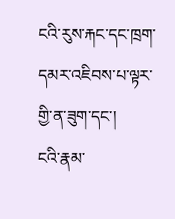ངའི་རུས་རྐང་དང་ཁྲག་དམར་འཇིབས་པ་ལྟར་གྱི་ན་ཟུག་དང་།
ངའི་རྣམ་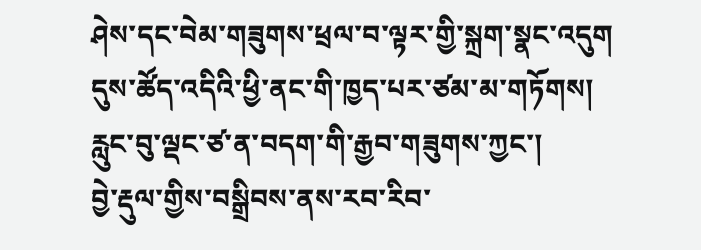ཤེས་དང་བེམ་གཟུགས་ཕྲལ་བ་ལྟར་གྱི་སྐྲག་སྣང་འདུག
དུས་ཚོད་འདིའི་ཕྱི་ནང་གི་ཁྱད་པར་ཙམ་མ་གཏོགས།
རླུང་བུ་ལྡང་ཙ་ན་བདག་གི་རྒྱབ་གཟུགས་ཀྱང་།
བྱེ་རྡུལ་གྱིས་བསྒྲིབས་ནས་རབ་རིབ་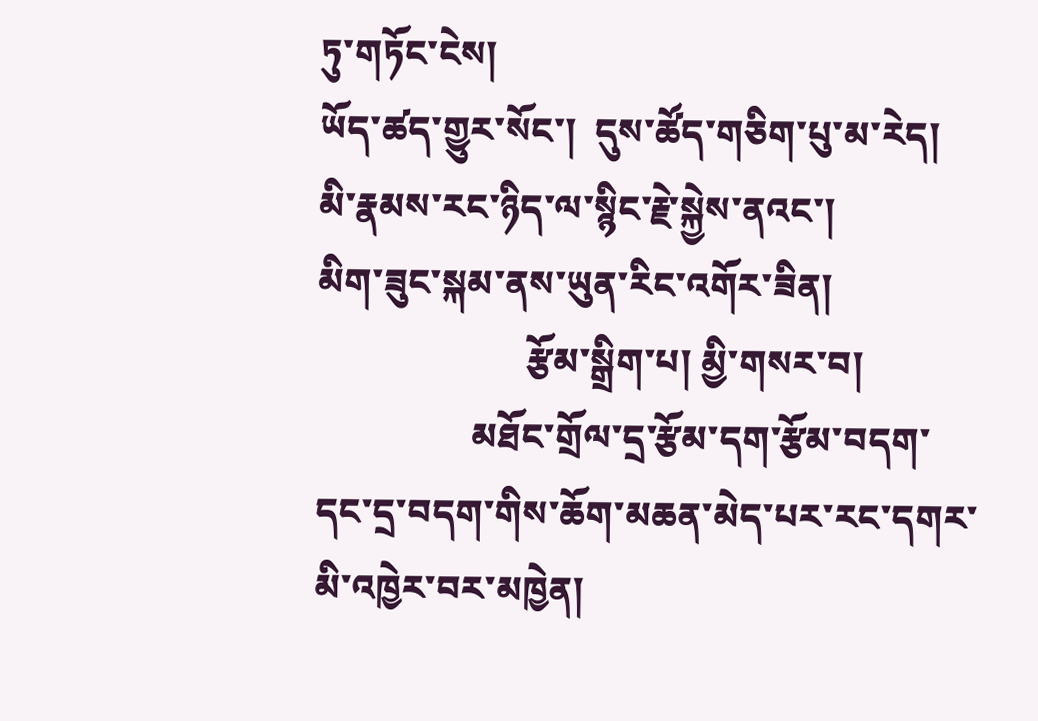ཏུ་གཏོང་ངེས།
ཡོད་ཚད་གྱུར་སོང་།  དུས་ཚོད་གཅིག་པུ་མ་རེད།
མི་རྣམས་རང་ཉིད་ལ་སྙིང་རྗེ་སྐྱེས་ནའང་།
མིག་ཟུང་སྐམ་ནས་ཡུན་རིང་འགོར་ཟིན།
                       རྩོམ་སྒྲིག་པ། མྱི་གསར་བ།
                 མཐོང་གྲོལ་དྲ་རྩོམ་དག་རྩོམ་བདག་དང་དྲ་བདག་གིས་ཆོག་མཆན་མེད་པར་རང་དགར་མི་འཁྱེར་བར་མཁྱེན།